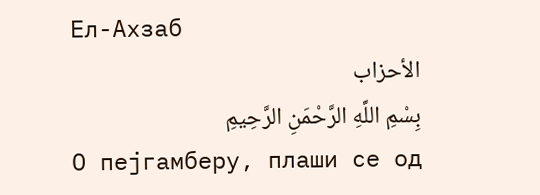Ел-Ахзаб
الأحزاب
بِسْمِ اللَّهِ الرَّحْمَنِ الرَّحِيمِ
О пејгамберу, плаши се од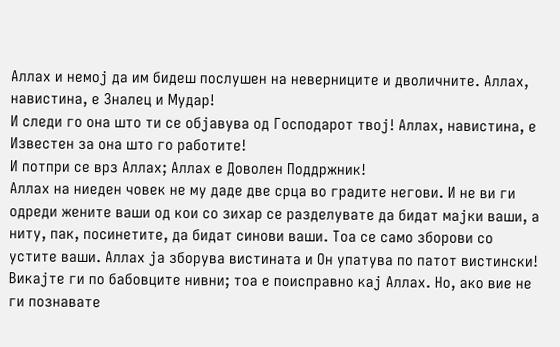Аллах и немој да им бидеш послушен на неверниците и дволичните. Аллах, навистина, е Зналец и Мудар!
И следи го она што ти се објавува од Господарот твој! Аллах, навистина, е Известен за она што го работите!
И потпри се врз Аллах; Аллах е Доволен Поддржник!
Аллах на ниеден човек не му даде две срца во градите негови. И не ви ги одреди жените ваши од кои со зихар се разделувате да бидат мајки ваши, а ниту, пак, посинетите, да бидат синови ваши. Тоа се само зборови со устите ваши. Аллах ја зборува вистината и Он упатува по патот вистински!
Викајте ги по бабовците нивни; тоа е поисправно кај Аллах. Но, ако вие не ги познавате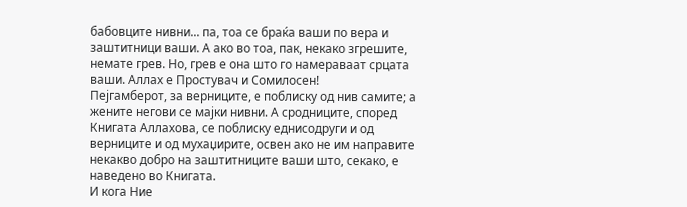бабовците нивни... па, тоа се браќа ваши по вера и заштитници ваши. А ако во тоа, пак, некако згрешите, немате грев. Но, грев е она што го намераваат срцата ваши. Аллах е Простувач и Сомилосен!
Пејгамберот, за верниците, е поблиску од нив самите; а жените негови се мајки нивни. А сродниците, според Книгата Аллахова, се поблиску еднисодруги и од верниците и од мухаџирите, освен ако не им направите некакво добро на заштитниците ваши што, секако, е наведено во Книгата.
И кога Ние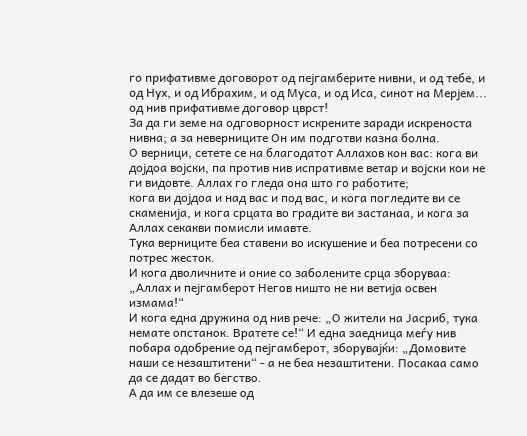го прифативме договорот од пејгамберите нивни, и од тебе, и од Нух, и од Ибрахим, и од Муса, и од Иса, синот на Мерјем... од нив прифативме договор цврст!
За да ги земе на одговорност искрените заради искреноста нивна; а за неверниците Он им подготви казна болна.
О верници, сетете се на благодатот Аллахов кон вас: кога ви дојдоа војски, па против нив испративме ветар и војски кои не ги видовте. Аллах го гледа она што го работите;
кога ви дојдоа и над вас и под вас, и кога погледите ви се скаменија, и кога срцата во градите ви застанаа, и кога за Аллах секакви помисли имавте.
Тука верниците беа ставени во искушение и беа потресени со потрес жесток.
И кога дволичните и оние со заболените срца зборуваа: „Аллах и пејгамберот Негов ништо не ни ветија освен измама!“
И кога една дружина од нив рече: „О жители на Јасриб, тука немате опстанок. Вратете се!“ И една заедница меѓу нив побара одобрение од пејгамберот, зборувајќи: „Домовите наши се незаштитени“ - а не беа незаштитени. Посакаа само да се дадат во бегство.
А да им се влезеше од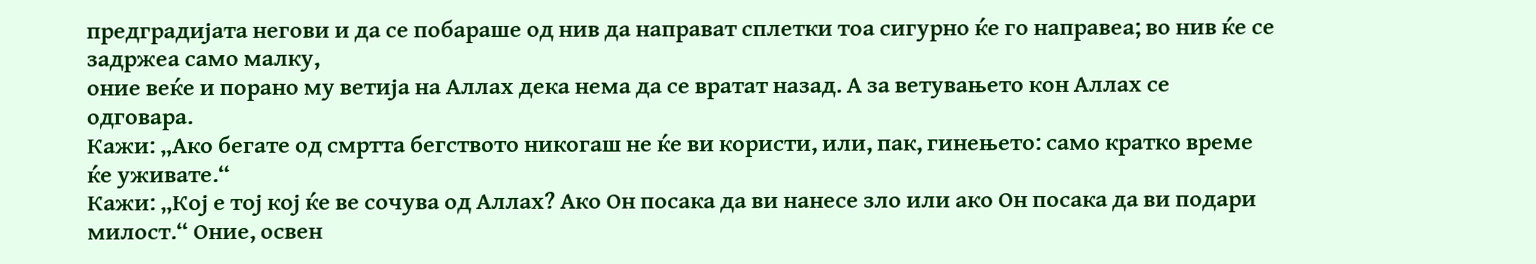предградијата негови и да се побараше од нив да направат сплетки тоа сигурно ќе го направеа; во нив ќе се задржеа само малку,
оние веќе и порано му ветија на Аллах дека нема да се вратат назад. А за ветувањето кон Аллах се одговара.
Кажи: „Ако бегате од смртта бегството никогаш не ќе ви користи, или, пак, гинењето: само кратко време ќе уживате.“
Кажи: „Кој е тој кој ќе ве сочува од Аллах? Ако Он посака да ви нанесе зло или ако Он посака да ви подари милост.“ Оние, освен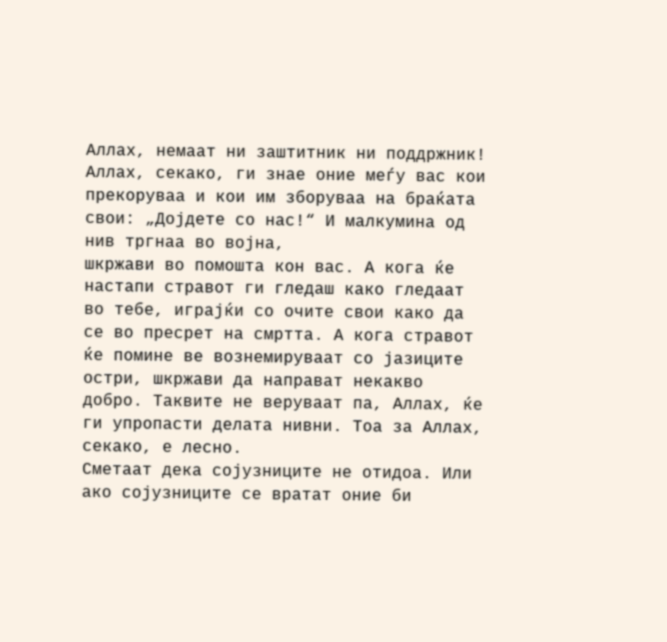Аллах, немаат ни заштитник ни поддржник!
Аллах, секако, ги знае оние меѓу вас кои прекоруваа и кои им зборуваа на браќата свои: „Дојдете со нас!“ И малкумина од нив тргнаа во војна,
шкржави во помошта кон вас. А кога ќе настапи стравот ги гледаш како гледаат во тебе, играјќи со очите свои како да се во пресрет на смртта. А кога стравот ќе помине ве вознемируваат со јазиците остри, шкржави да направат некакво добро. Таквите не веруваат па, Аллах, ќе ги упропасти делата нивни. Тоа за Аллах, секако, е лесно.
Сметаат дека сојузниците не отидоа. Или ако сојузниците се вратат оние би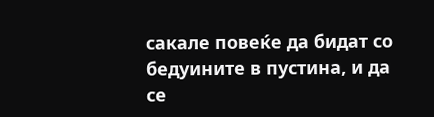сакале повеќе да бидат со бедуините в пустина, и да се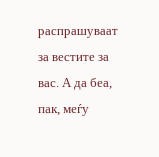распрашуваат за вестите за вас. А да беа, пак, меѓу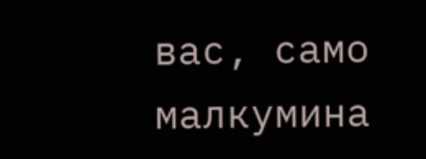вас, само малкумина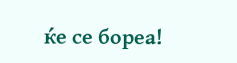ќе се бореа!